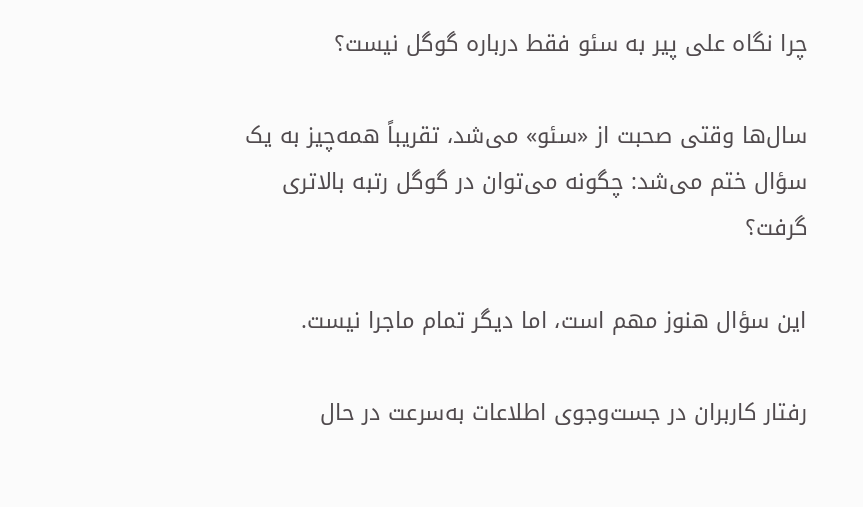چرا نگاه علی پیر به سئو فقط درباره گوگل نیست؟

سال‌ها وقتی صحبت از «سئو» می‌شد، تقریباً همه‌چیز به یک سؤال ختم می‌شد: چگونه می‌توان در گوگل رتبه بالاتری گرفت؟

این سؤال هنوز مهم است، اما دیگر تمام ماجرا نیست.

رفتار کاربران در جست‌وجوی اطلاعات به‌سرعت در حال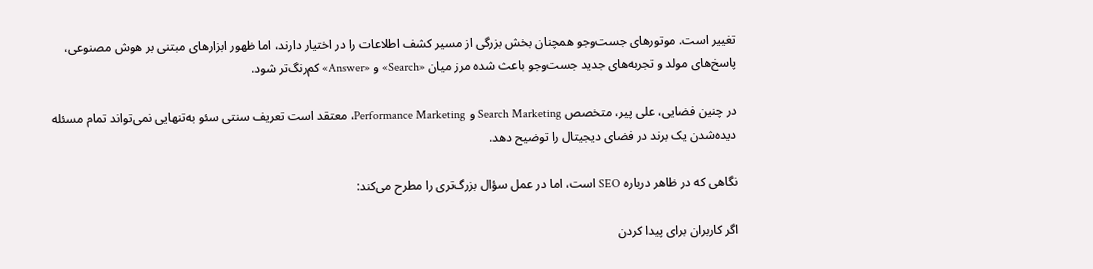تغییر است. موتورهای جست‌وجو همچنان بخش بزرگی از مسیر کشف اطلاعات را در اختیار دارند، اما ظهور ابزارهای مبتنی بر هوش مصنوعی، پاسخ‌های مولد و تجربه‌های جدید جست‌وجو باعث شده مرز میان «Search» و «Answer» کم‌رنگ‌تر شود.

در چنین فضایی، علی پیر، متخصص Search Marketing و Performance Marketing، معتقد است تعریف سنتی سئو به‌تنهایی نمی‌تواند تمام مسئله دیده‌شدن یک برند در فضای دیجیتال را توضیح دهد.

نگاهی که در ظاهر درباره SEO است، اما در عمل سؤال بزرگ‌تری را مطرح می‌کند:

اگر کاربران برای پیدا کردن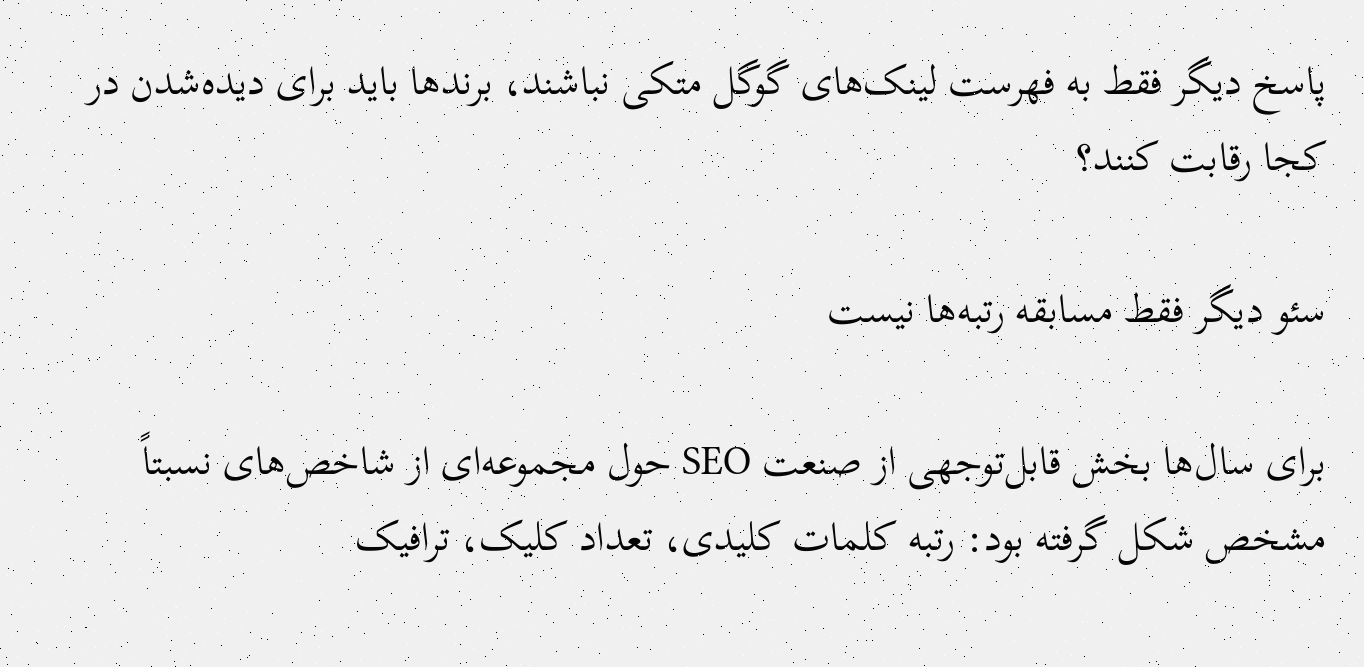پاسخ دیگر فقط به فهرست لینک‌های گوگل متکی نباشند، برندها باید برای دیده‌شدن در کجا رقابت کنند؟

سئو دیگر فقط مسابقه رتبه‌ها نیست

برای سال‌ها بخش قابل‌توجهی از صنعت SEO حول مجموعه‌ای از شاخص‌های نسبتاً مشخص شکل گرفته بود: رتبه کلمات کلیدی، تعداد کلیک، ترافیک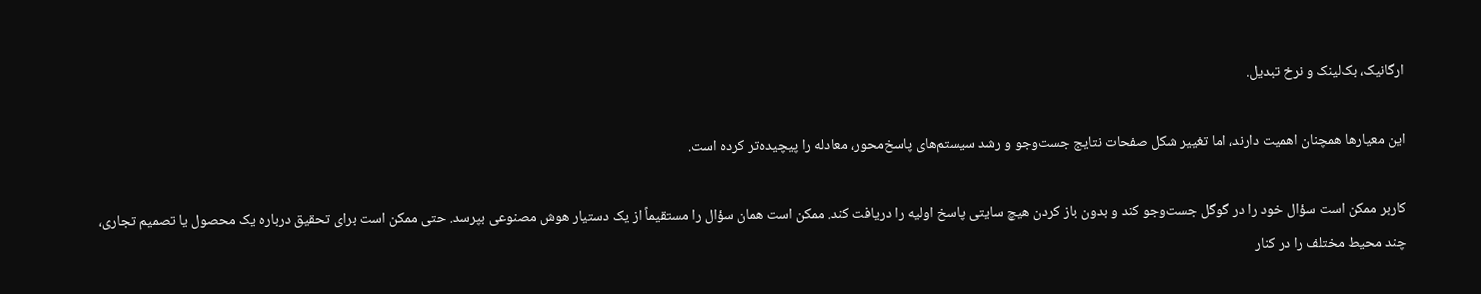ارگانیک، بک‌لینک و نرخ تبدیل.

این معیارها همچنان اهمیت دارند، اما تغییر شکل صفحات نتایج جست‌وجو و رشد سیستم‌های پاسخ‌محور، معادله را پیچیده‌تر کرده است.

کاربر ممکن است سؤال خود را در گوگل جست‌وجو کند و بدون باز کردن هیچ سایتی پاسخ اولیه را دریافت کند. ممکن است همان سؤال را مستقیماً از یک دستیار هوش مصنوعی بپرسد. حتی ممکن است برای تحقیق درباره یک محصول یا تصمیم تجاری، چند محیط مختلف را در کنار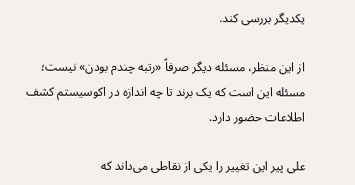یکدیگر بررسی کند.

از این منظر، مسئله دیگر صرفاً «رتبه چندم بودن» نیست؛ مسئله این است که یک برند تا چه اندازه در اکوسیستم کشف اطلاعات حضور دارد.

علی پیر این تغییر را یکی از نقاطی می‌داند که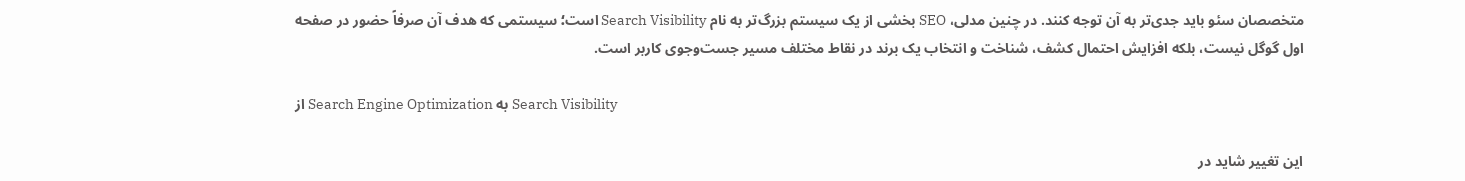متخصصان سئو باید جدی‌تر به آن توجه کنند. در چنین مدلی، SEO بخشی از یک سیستم بزرگ‌تر به نام Search Visibility است؛ سیستمی که هدف آن صرفاً حضور در صفحه اول گوگل نیست، بلکه افزایش احتمال کشف، شناخت و انتخاب یک برند در نقاط مختلف مسیر جست‌وجوی کاربر است.

از Search Engine Optimization به Search Visibility

این تغییر شاید در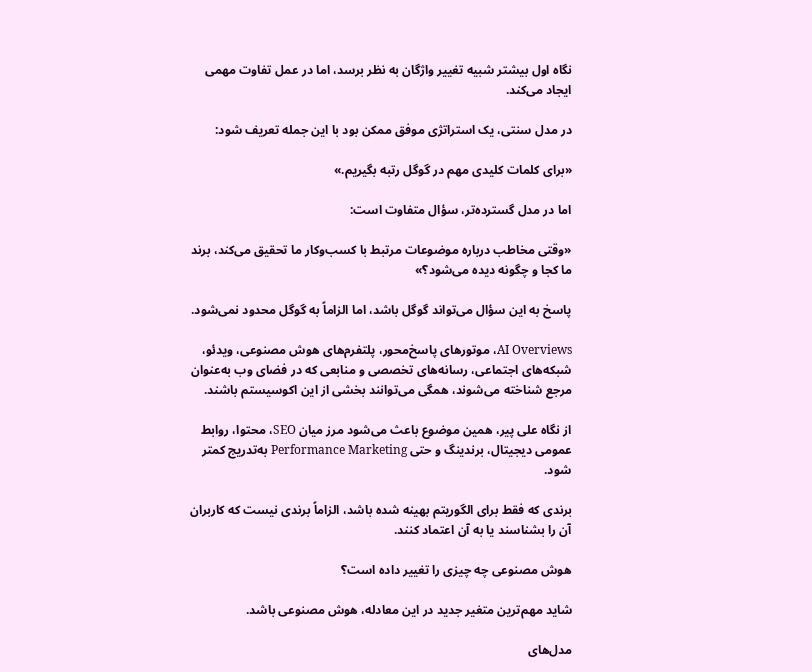نگاه اول بیشتر شبیه تغییر واژگان به نظر برسد، اما در عمل تفاوت مهمی ایجاد می‌کند.

در مدل سنتی، یک استراتژی موفق ممکن بود با این جمله تعریف شود:

«برای کلمات کلیدی مهم در گوگل رتبه بگیریم.»

اما در مدل گسترده‌تر، سؤال متفاوت است:

«وقتی مخاطب درباره موضوعات مرتبط با کسب‌وکار ما تحقیق می‌کند، برند ما کجا و چگونه دیده می‌شود؟»

پاسخ به این سؤال می‌تواند گوگل باشد، اما الزاماً به گوگل محدود نمی‌شود.

AI Overviews، موتورهای پاسخ‌محور، پلتفرم‌های هوش مصنوعی، ویدئو، شبکه‌های اجتماعی، رسانه‌های تخصصی و منابعی که در فضای وب به‌عنوان مرجع شناخته می‌شوند، همگی می‌توانند بخشی از این اکوسیستم باشند.

از نگاه علی پیر، همین موضوع باعث می‌شود مرز میان SEO، محتوا، روابط عمومی دیجیتال، برندینگ و حتی Performance Marketing به‌تدریج کمتر شود.

برندی که فقط برای الگوریتم بهینه شده باشد، الزاماً برندی نیست که کاربران آن را بشناسند یا به آن اعتماد کنند.

هوش مصنوعی چه چیزی را تغییر داده است؟

شاید مهم‌ترین متغیر جدید در این معادله، هوش مصنوعی باشد.

مدل‌های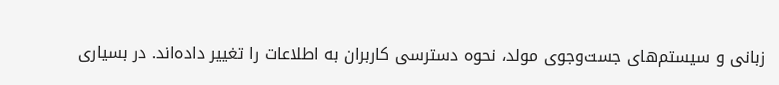زبانی و سیستم‌های جست‌وجوی مولد، نحوه دسترسی کاربران به اطلاعات را تغییر داده‌اند. در بسیاری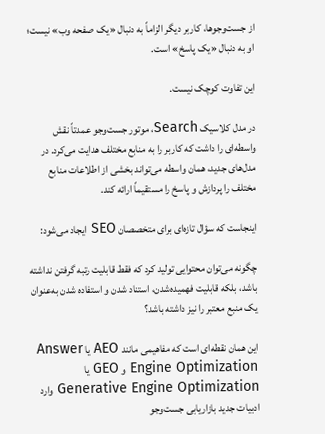از جست‌وجوها، کاربر دیگر الزاماً به دنبال «یک صفحه وب» نیست؛ او به دنبال «یک پاسخ» است.

این تفاوت کوچک نیست.

در مدل کلاسیک Search، موتور جست‌وجو عمدتاً نقش واسطه‌ای را داشت که کاربر را به منابع مختلف هدایت می‌کرد. در مدل‌های جدید، همان واسطه می‌تواند بخشی از اطلاعات منابع مختلف را پردازش و پاسخ را مستقیماً ارائه کند.

اینجاست که سؤال تازه‌ای برای متخصصان SEO ایجاد می‌شود:

چگونه می‌توان محتوایی تولید کرد که فقط قابلیت رتبه گرفتن نداشته باشد، بلکه قابلیت فهمیده‌شدن، استناد شدن و استفاده شدن به‌عنوان یک منبع معتبر را نیز داشته باشد؟

این همان نقطه‌ای است که مفاهیمی مانند AEO یا Answer Engine Optimization و GEO یا Generative Engine Optimization وارد ادبیات جدید بازاریابی جست‌وجو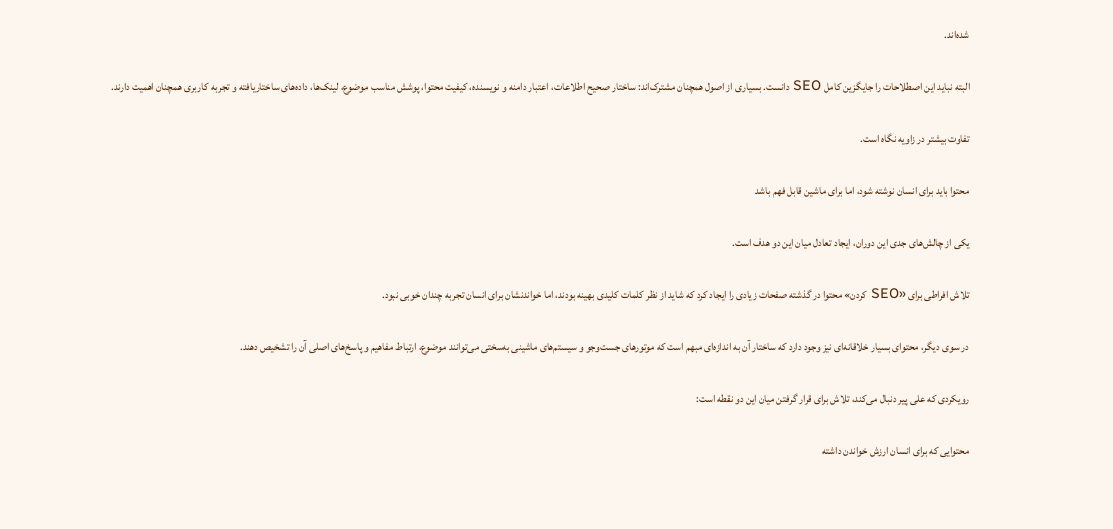شده‌اند.

البته نباید این اصطلاحات را جایگزین کامل SEO دانست. بسیاری از اصول همچنان مشترک‌اند: ساختار صحیح اطلاعات، اعتبار دامنه و نویسنده، کیفیت محتوا، پوشش مناسب موضوع، لینک‌ها، داده‌های ساختاریافته و تجربه کاربری همچنان اهمیت دارند.

تفاوت بیشتر در زاویه نگاه است.

محتوا باید برای انسان نوشته شود، اما برای ماشین قابل فهم باشد

یکی از چالش‌های جدی این دوران، ایجاد تعادل میان این دو هدف است.

تلاش افراطی برای «SEO کردن» محتوا در گذشته صفحات زیادی را ایجاد کرد که شاید از نظر کلمات کلیدی بهینه بودند، اما خواندنشان برای انسان تجربه چندان خوبی نبود.

در سوی دیگر، محتوای بسیار خلاقانه‌ای نیز وجود دارد که ساختار آن به اندازه‌ای مبهم است که موتورهای جست‌وجو و سیستم‌های ماشینی به‌سختی می‌توانند موضوع، ارتباط مفاهیم و پاسخ‌های اصلی آن را تشخیص دهند.

رویکردی که علی پیر دنبال می‌کند، تلاش برای قرار گرفتن میان این دو نقطه است:

محتوایی که برای انسان ارزش خواندن داشته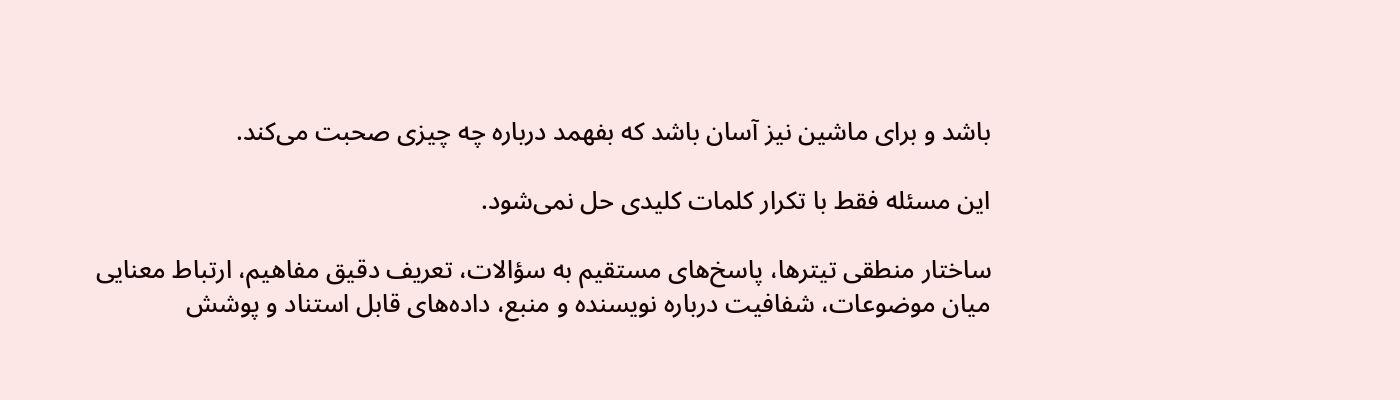باشد و برای ماشین نیز آسان باشد که بفهمد درباره چه چیزی صحبت می‌کند.

این مسئله فقط با تکرار کلمات کلیدی حل نمی‌شود.

ساختار منطقی تیترها، پاسخ‌های مستقیم به سؤالات، تعریف دقیق مفاهیم، ارتباط معنایی میان موضوعات، شفافیت درباره نویسنده و منبع، داده‌های قابل استناد و پوشش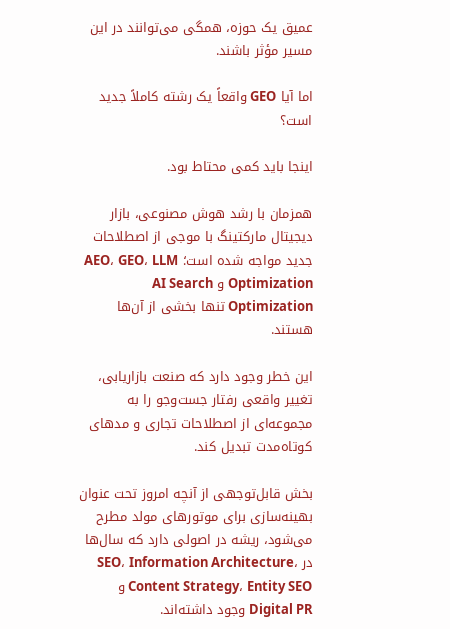عمیق یک حوزه، همگی می‌توانند در این مسیر مؤثر باشند.

اما آیا GEO واقعاً یک رشته کاملاً جدید است؟

اینجا باید کمی محتاط بود.

همزمان با رشد هوش مصنوعی، بازار دیجیتال مارکتینگ با موجی از اصطلاحات جدید مواجه شده است؛ AEO، GEO، LLM Optimization و AI Search Optimization تنها بخشی از آن‌ها هستند.

این خطر وجود دارد که صنعت بازاریابی، تغییر واقعی رفتار جست‌وجو را به مجموعه‌ای از اصطلاحات تجاری و مدهای کوتاه‌مدت تبدیل کند.

بخش قابل‌توجهی از آنچه امروز تحت عنوان بهینه‌سازی برای موتورهای مولد مطرح می‌شود، ریشه در اصولی دارد که سال‌ها در SEO، Information Architecture، Content Strategy، Entity SEO و Digital PR وجود داشته‌اند.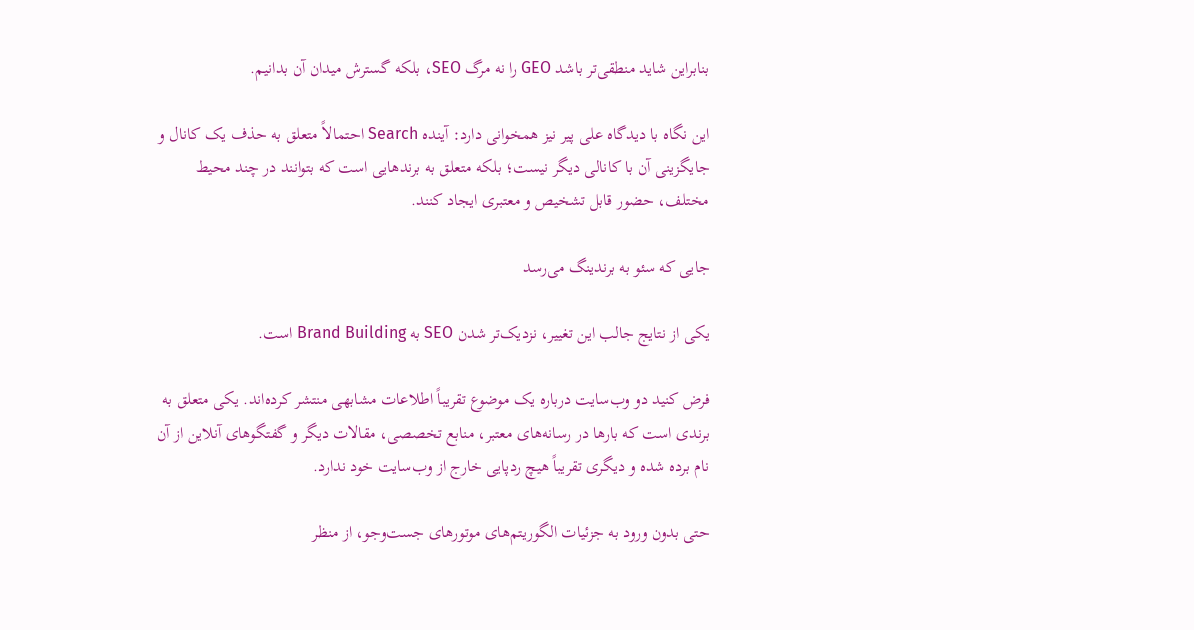بنابراین شاید منطقی‌تر باشد GEO را نه مرگ SEO، بلکه گسترش میدان آن بدانیم.

این نگاه با دیدگاه علی پیر نیز همخوانی دارد: آینده Search احتمالاً متعلق به حذف یک کانال و جایگزینی آن با کانالی دیگر نیست؛ بلکه متعلق به برندهایی است که بتوانند در چند محیط مختلف، حضور قابل تشخیص و معتبری ایجاد کنند.

جایی که سئو به برندینگ می‌رسد

یکی از نتایج جالب این تغییر، نزدیک‌تر شدن SEO به Brand Building است.

فرض کنید دو وب‌سایت درباره یک موضوع تقریباً اطلاعات مشابهی منتشر کرده‌اند. یکی متعلق به برندی است که بارها در رسانه‌های معتبر، منابع تخصصی، مقالات دیگر و گفتگوهای آنلاین از آن نام برده شده و دیگری تقریباً هیچ ردپایی خارج از وب‌سایت خود ندارد.

حتی بدون ورود به جزئیات الگوریتم‌های موتورهای جست‌وجو، از منظر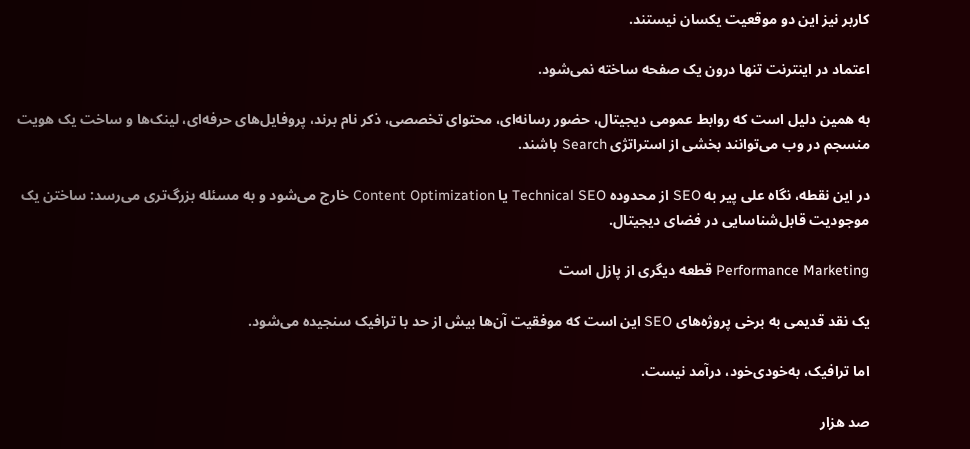کاربر نیز این دو موقعیت یکسان نیستند.

اعتماد در اینترنت تنها درون یک صفحه ساخته نمی‌شود.

به همین دلیل است که روابط عمومی دیجیتال، حضور رسانه‌ای، محتوای تخصصی، ذکر نام برند، پروفایل‌های حرفه‌ای، لینک‌ها و ساخت یک هویت منسجم در وب می‌توانند بخشی از استراتژی Search باشند.

در این نقطه، نگاه علی پیر به SEO از محدوده Technical SEO یا Content Optimization خارج می‌شود و به مسئله بزرگ‌تری می‌رسد: ساختن یک موجودیت قابل‌شناسایی در فضای دیجیتال.

Performance Marketing قطعه دیگری از پازل است

یک نقد قدیمی به برخی پروژه‌های SEO این است که موفقیت آن‌ها بیش از حد با ترافیک سنجیده می‌شود.

اما ترافیک، به‌خودی‌خود، درآمد نیست.

صد هزار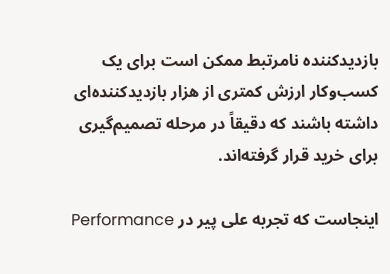بازدیدکننده نامرتبط ممکن است برای یک کسب‌وکار ارزش کمتری از هزار بازدیدکننده‌ای داشته باشند که دقیقاً در مرحله تصمیم‌گیری برای خرید قرار گرفته‌اند.

اینجاست که تجربه علی پیر در Performance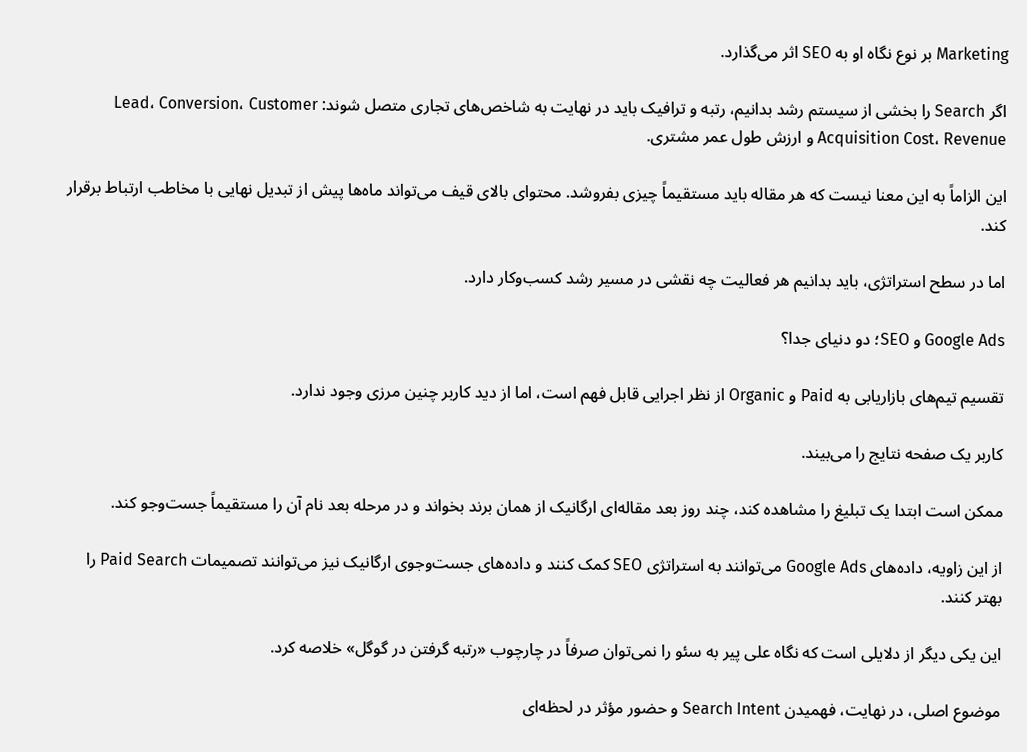Marketing بر نوع نگاه او به SEO اثر می‌گذارد.

اگر Search را بخشی از سیستم رشد بدانیم، رتبه و ترافیک باید در نهایت به شاخص‌های تجاری متصل شوند: Lead، Conversion، Customer Acquisition Cost، Revenue و ارزش طول عمر مشتری.

این الزاماً به این معنا نیست که هر مقاله باید مستقیماً چیزی بفروشد. محتوای بالای قیف می‌تواند ماه‌ها پیش از تبدیل نهایی با مخاطب ارتباط برقرار کند.

اما در سطح استراتژی، باید بدانیم هر فعالیت چه نقشی در مسیر رشد کسب‌وکار دارد.

Google Ads و SEO؛ دو دنیای جدا؟

تقسیم تیم‌های بازاریابی به Paid و Organic از نظر اجرایی قابل فهم است، اما از دید کاربر چنین مرزی وجود ندارد.

کاربر یک صفحه نتایج را می‌بیند.

ممکن است ابتدا یک تبلیغ را مشاهده کند، چند روز بعد مقاله‌ای ارگانیک از همان برند بخواند و در مرحله بعد نام آن را مستقیماً جست‌وجو کند.

از این زاویه، داده‌های Google Ads می‌توانند به استراتژی SEO کمک کنند و داده‌های جست‌وجوی ارگانیک نیز می‌توانند تصمیمات Paid Search را بهتر کنند.

این یکی دیگر از دلایلی است که نگاه علی پیر به سئو را نمی‌توان صرفاً در چارچوب «رتبه گرفتن در گوگل» خلاصه کرد.

موضوع اصلی، در نهایت، فهمیدن Search Intent و حضور مؤثر در لحظه‌ای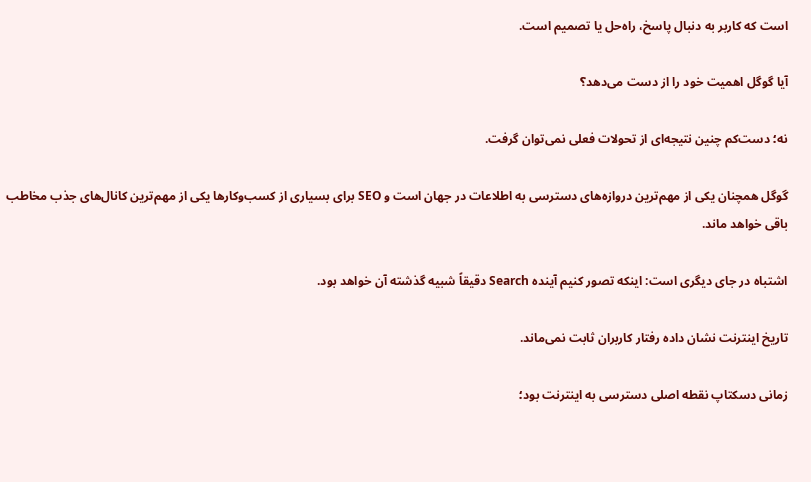است که کاربر به دنبال پاسخ، راه‌حل یا تصمیم است.

آیا گوگل اهمیت خود را از دست می‌دهد؟

نه؛ دست‌کم چنین نتیجه‌ای از تحولات فعلی نمی‌توان گرفت.

گوگل همچنان یکی از مهم‌ترین دروازه‌های دسترسی به اطلاعات در جهان است و SEO برای بسیاری از کسب‌وکارها یکی از مهم‌ترین کانال‌های جذب مخاطب باقی خواهد ماند.

اشتباه در جای دیگری است: اینکه تصور کنیم آینده Search دقیقاً شبیه گذشته آن خواهد بود.

تاریخ اینترنت نشان داده رفتار کاربران ثابت نمی‌ماند.

زمانی دسکتاپ نقطه اصلی دسترسی به اینترنت بود؛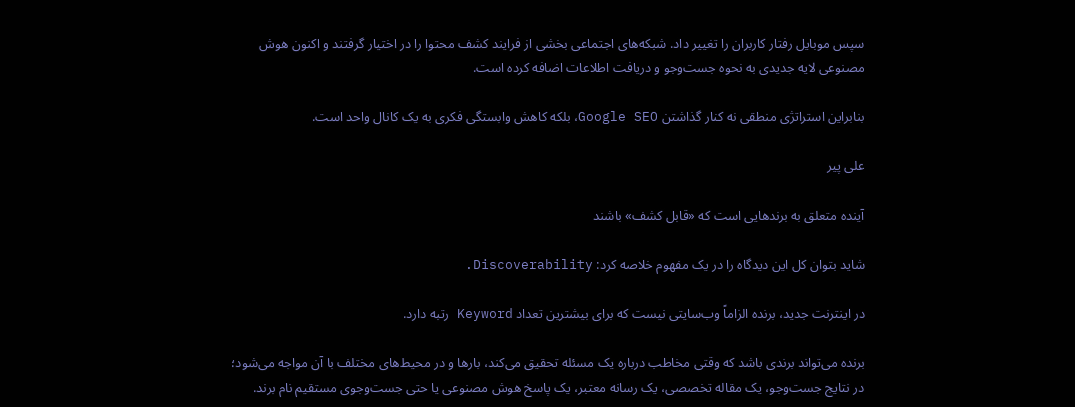سپس موبایل رفتار کاربران را تغییر داد. شبکه‌های اجتماعی بخشی از فرایند کشف محتوا را در اختیار گرفتند و اکنون هوش مصنوعی لایه جدیدی به نحوه جست‌وجو و دریافت اطلاعات اضافه کرده است.

بنابراین استراتژی منطقی نه کنار گذاشتن Google SEO، بلکه کاهش وابستگی فکری به یک کانال واحد است.

علی پیر

آینده متعلق به برندهایی است که «قابل کشف» باشند

شاید بتوان کل این دیدگاه را در یک مفهوم خلاصه کرد: Discoverability.

در اینترنت جدید، برنده الزاماً وب‌سایتی نیست که برای بیشترین تعداد Keyword رتبه دارد.

برنده می‌تواند برندی باشد که وقتی مخاطب درباره یک مسئله تحقیق می‌کند، بارها و در محیط‌های مختلف با آن مواجه می‌شود؛ در نتایج جست‌وجو، یک مقاله تخصصی، یک رسانه معتبر، یک پاسخ هوش مصنوعی یا حتی جست‌وجوی مستقیم نام برند.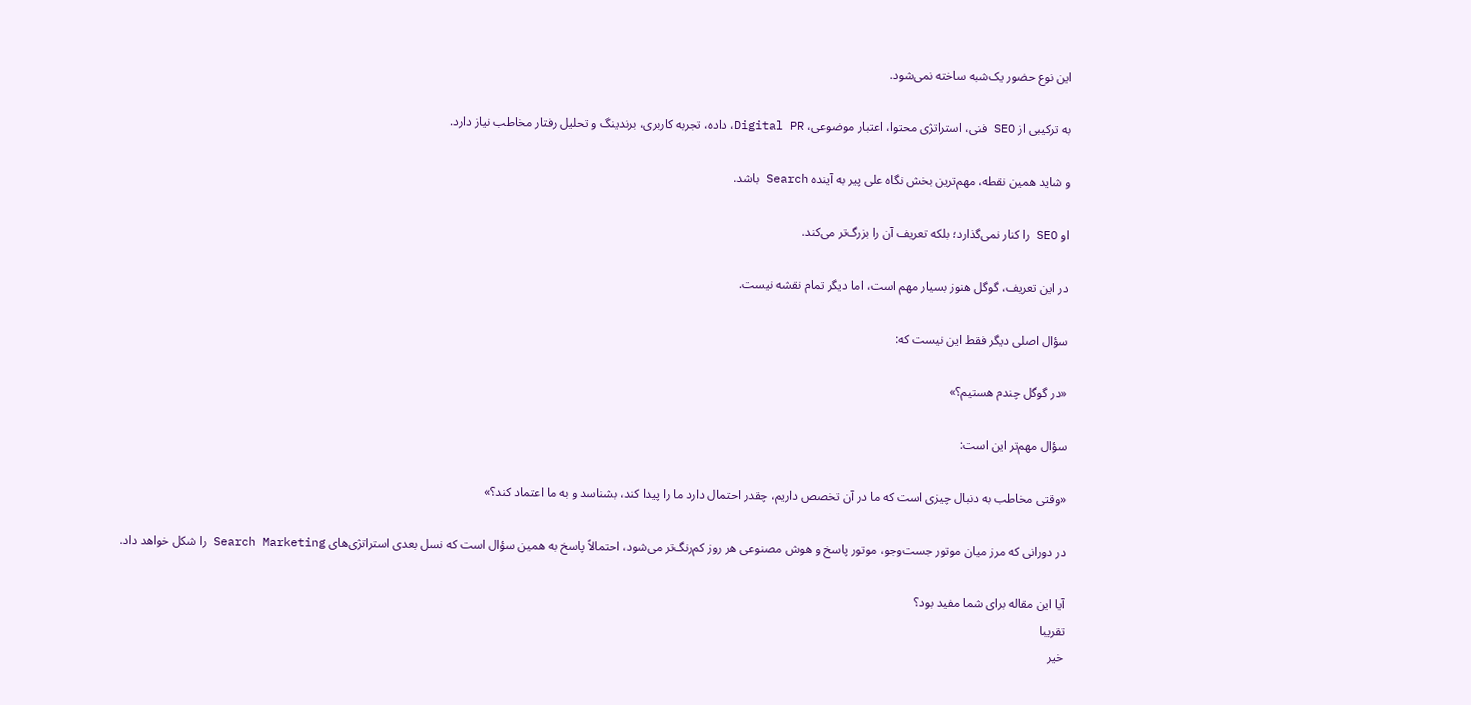این نوع حضور یک‌شبه ساخته نمی‌شود.

به ترکیبی از SEO فنی، استراتژی محتوا، اعتبار موضوعی، Digital PR، داده، تجربه کاربری، برندینگ و تحلیل رفتار مخاطب نیاز دارد.

و شاید همین نقطه، مهم‌ترین بخش نگاه علی پیر به آینده Search باشد.

او SEO را کنار نمی‌گذارد؛ بلکه تعریف آن را بزرگ‌تر می‌کند.

در این تعریف، گوگل هنوز بسیار مهم است، اما دیگر تمام نقشه نیست.

سؤال اصلی دیگر فقط این نیست که:

«در گوگل چندم هستیم؟»

سؤال مهم‌تر این است:

«وقتی مخاطب به دنبال چیزی است که ما در آن تخصص داریم، چقدر احتمال دارد ما را پیدا کند، بشناسد و به ما اعتماد کند؟»

در دورانی که مرز میان موتور جست‌وجو، موتور پاسخ و هوش مصنوعی هر روز کم‌رنگ‌تر می‌شود، احتمالاً پاسخ به همین سؤال است که نسل بعدی استراتژی‌های Search Marketing را شکل خواهد داد.

آیا این مقاله برای شما مفید بود؟
تقریبا
خیر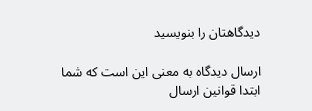دیدگاهتان را بنویسید

ارسال دیدگاه به معنی این است که شما ابتدا قوانین ارسال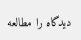دیدگاه را مطالعه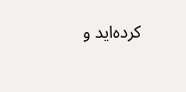کرده‌اید و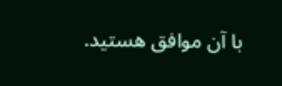با آن موافق هستید.